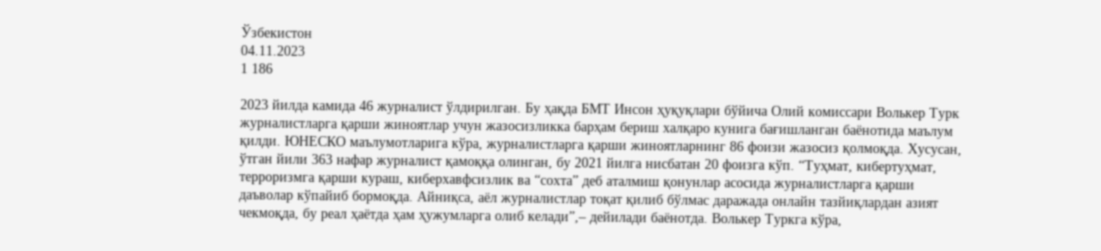Ўзбекистон
04.11.2023
1 186

2023 йилда камида 46 журналист ўлдирилган. Бу ҳақда БМТ Инсон ҳуқуқлари бўйича Олий комиссари Волькер Турк журналистларга қарши жиноятлар учун жазосизликка барҳам бериш халқаро кунига бағишланган баёнотида маълум қилди. ЮНЕСКО маълумотларига кўра, журналистларга қарши жиноятларнинг 86 фоизи жазосиз қолмоқда. Хусусан, ўтган йили 363 нафар журналист қамоққа олинган, бу 2021 йилга нисбатан 20 фоизга кўп. “Туҳмат, кибертуҳмат, терроризмга қарши кураш, киберхавфсизлик ва “сохта” деб аталмиш қонунлар асосида журналистларга қарши даъволар кўпайиб бормоқда. Айниқса, аёл журналистлар тоқат қилиб бўлмас даражада онлайн тазйиқлардан азият чекмоқда, бу реал ҳаётда ҳам ҳужумларга олиб келади”,– дейилади баёнотда. Волькер Туркга кўра,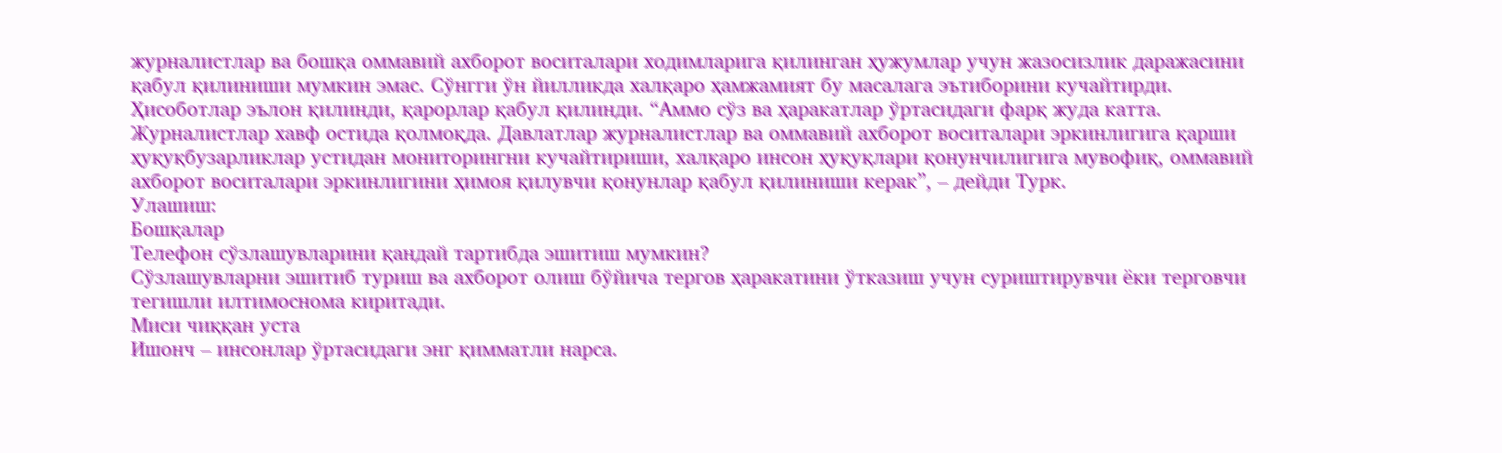журналистлар ва бошқа оммавий ахборот воситалари ходимларига қилинган ҳужумлар учун жазосизлик даражасини қабул қилиниши мумкин эмас. Сўнгги ўн йилликда халқаро ҳамжамият бу масалага эътиборини кучайтирди. Ҳисоботлар эълон қилинди, қарорлар қабул қилинди. “Аммо сўз ва ҳаракатлар ўртасидаги фарқ жуда катта. Журналистлар хавф остида қолмоқда. Давлатлар журналистлар ва оммавий ахборот воситалари эркинлигига қарши ҳуқуқбузарликлар устидан мониторингни кучайтириши, халқаро инсон ҳуқуқлари қонунчилигига мувофиқ, оммавий ахборот воситалари эркинлигини ҳимоя қилувчи қонунлар қабул қилиниши керак”, – дейди Турк.
Улашиш:
Бошқалар
Телефон сўзлашувларини қандай тартибда эшитиш мумкин?
Сўзлашувларни эшитиб туриш ва ахборот олиш бўйича тергов ҳаракатини ўтказиш учун суриштирувчи ёки терговчи тегишли илтимоснома киритади.
Миси чиққан уста
Ишонч – инсонлар ўртасидаги энг қимматли нарса.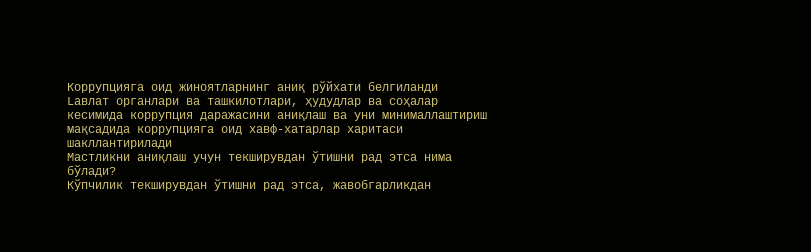Коррупцияга оид жиноятларнинг аниқ рўйхати белгиланди
Lавлат органлари ва ташкилотлари, ҳудудлар ва соҳалар кесимида коррупция даражасини аниқлаш ва уни минималлаштириш мақсадида коррупцияга оид хавф-хатарлар харитаси шакллантирилади
Мастликни аниқлаш учун текширувдан ўтишни рад этса нима бўлади?
Кўпчилик текширувдан ўтишни рад этса, жавобгарликдан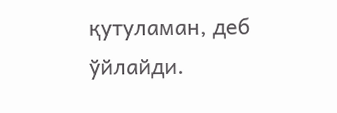қутуламан, деб ўйлайди.